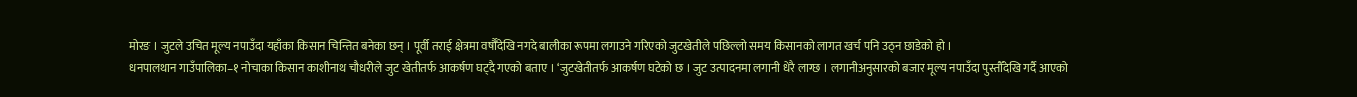मोरङ । जुटले उचित मूल्य नपाउँदा यहाँका किसान चिन्तित बनेका छन् । पूर्वी तराई क्षेत्रमा वर्षौँदेखि नगदे बालीका रूपमा लगाउने गरिएको जुटखेतीले पछिल्लो समय किसानको लागत खर्च पनि उठ्न छाडेको हो ।
धनपालथान गाउँपालिका–१ नोचाका किसान काशीनाथ चौधरीले जुट खेतीतर्फ आकर्षण घट्दै गएको बताए । ‘जुटखेतीतर्फ आकर्षण घटेको छ । जुट उत्पादनमा लगानी धेरै लाग्छ । लगानीअनुसारको बजार मूल्य नपाउँदा पुस्तौँदेखि गर्दै आएको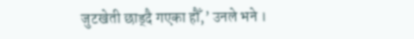जुटखेती छाड्दै गएका हौँ,’ उनले भने ।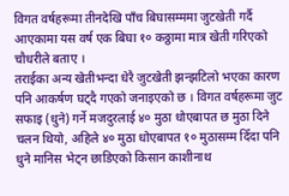विगत वर्षहरूमा तीनदेखि पाँच बिघासम्ममा जुटखेती गर्दै आएकामा यस वर्ष एक बिघा १० कठ्ठामा मात्र खेती गरिएको चौधरीले बताए ।
तराईका अन्य खेतीभन्दा धेरै जुटखेती झन्झटिलो भएका कारण पनि आकर्षण घट्दै गएको जनाइएको छ । विगत वर्षहरूमा जुट सफाइ (धुने) गर्ने मजदुरलाई ४० मुठा धोएबापत छ मुठा दिने चलन थियो, अहिले ४० मुठा धोएबापत १० मुठासम्म दिँदा पनि धुने मानिस भेट्न छाडिएको किसान काशीनाथ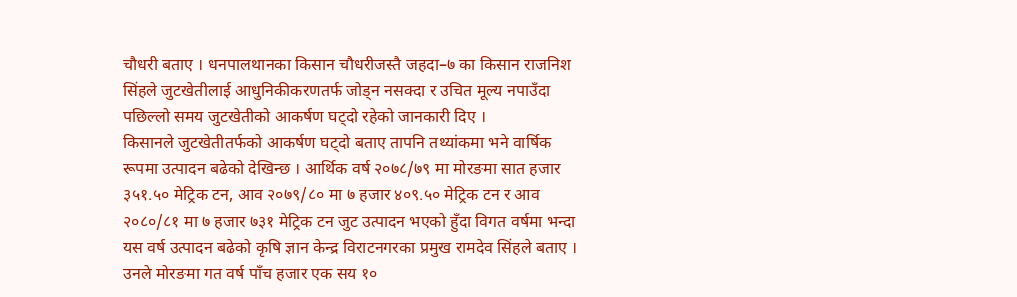चौधरी बताए । धनपालथानका किसान चौधरीजस्तै जहदा–७ का किसान राजनिश सिंहले जुटखेतीलाई आधुनिकीकरणतर्फ जोड्न नसक्दा र उचित मूल्य नपाउँदा पछिल्लो समय जुटखेतीको आकर्षण घट्दो रहेको जानकारी दिए ।
किसानले जुटखेतीतर्फको आकर्षण घट्दो बताए तापनि तथ्यांकमा भने वार्षिक रूपमा उत्पादन बढेको देखिन्छ । आर्थिक वर्ष २०७८/७९ मा मोरङमा सात हजार ३५१.५० मेट्रिक टन, आव २०७९/८० मा ७ हजार ४०९.५० मेट्रिक टन र आव २०८०/८१ मा ७ हजार ७३१ मेट्रिक टन जुट उत्पादन भएको हुँदा विगत वर्षमा भन्दा यस वर्ष उत्पादन बढेको कृषि ज्ञान केन्द्र विराटनगरका प्रमुख रामदेव सिंहले बताए । उनले मोरङमा गत वर्ष पाँच हजार एक सय १०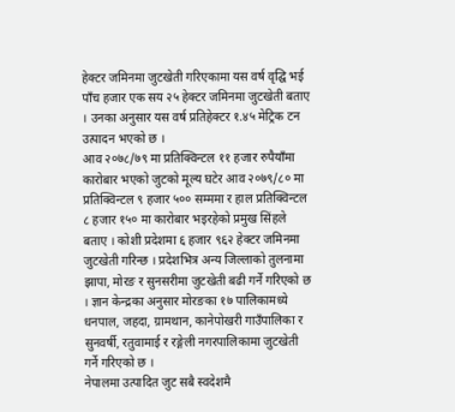हेक्टर जमिनमा जुटखेती गरिएकामा यस वर्ष वृद्घि भई पाँच हजार एक सय २५ हेक्टर जमिनमा जुटखेती बताए । उनका अनुसार यस वर्ष प्रतिहेक्टर १.४५ मेट्रिक टन उत्पादन भएको छ ।
आव २०७८/७९ मा प्रतिक्विन्टल ११ हजार रुपैयाँमा कारोबार भएको जुटको मूल्य घटेर आव २०७९/८० मा प्रतिक्विन्टल ९ हजार ५०० सम्ममा र हाल प्रतिक्विन्टल ८ हजार १५० मा कारोबार भइरहेको प्रमुख सिंहले बताए । कोशी प्रदेशमा ६ हजार ९६२ हेक्टर जमिनमा जुटखेती गरिन्छ । प्रदेशभित्र अन्य जिल्लाको तुलनामा झापा, मोरङ र सुनसरीमा जुटखेती बढी गर्ने गरिएको छ । ज्ञान केन्द्रका अनुसार मोरङका १७ पालिकामध्ये धनपाल, जहदा, ग्रामथान, कानेपोखरी गाउँपालिका र सुनवर्षी, रतुवामाई र रङ्गेली नगरपालिकामा जुटखेती गर्ने गरिएको छ ।
नेपालमा उत्पादित जुट सबै स्वदेशमै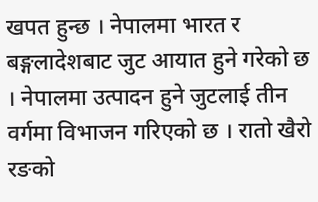खपत हुन्छ । नेपालमा भारत र बङ्गलादेशबाट जुट आयात हुने गरेको छ । नेपालमा उत्पादन हुने जुटलाई तीन वर्गमा विभाजन गरिएको छ । रातो खैरो रङको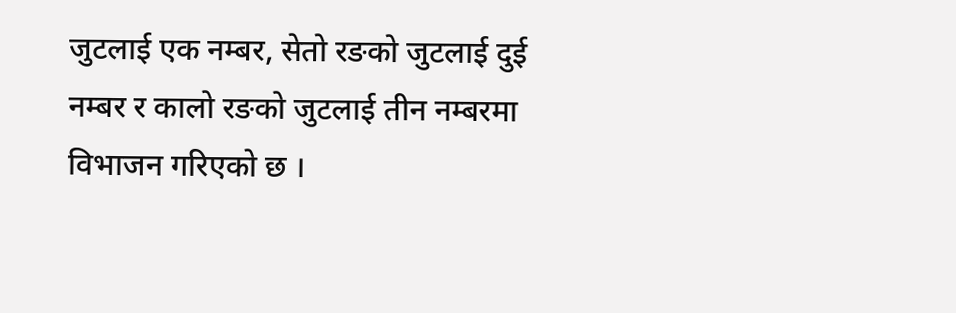जुटलाई एक नम्बर, सेतो रङको जुटलाई दुई नम्बर र कालो रङको जुटलाई तीन नम्बरमा विभाजन गरिएको छ ।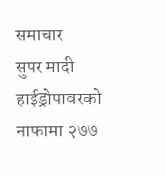समाचार
सुपर मादी हाईड्रोपावरको नाफामा २७७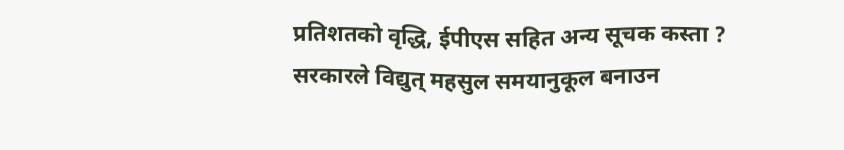प्रतिशतको वृद्धि, ईपीएस सहित अन्य सूचक कस्ता ?
सरकारले विद्युत् महसुल समयानुकूल बनाउन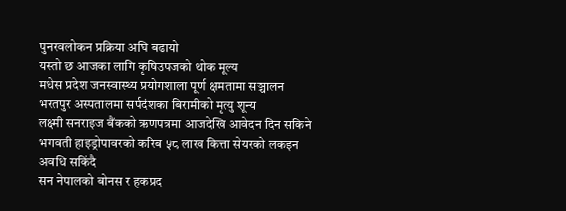पुनरवलोकन प्रक्रिया अघि बढायो
यस्तो छ आजका लागि कृषिउपजको थोक मूल्य
मधेस प्रदेश जनस्वास्थ्य प्रयोगशाला पूर्ण क्षमतामा सञ्चालन
भरतपुर अस्पतालमा सर्पदंशका बिरामीको मृत्यु शून्य
लक्ष्मी सनराइज बैंकको ऋणपत्रमा आजदेखि आवेदन दिन सकिने
भगवती हाइड्रोपावरको करिब ५८ लाख कित्ता सेयरको लकइन अवधि सकिंदै
सन नेपालको बोनस र हकप्रद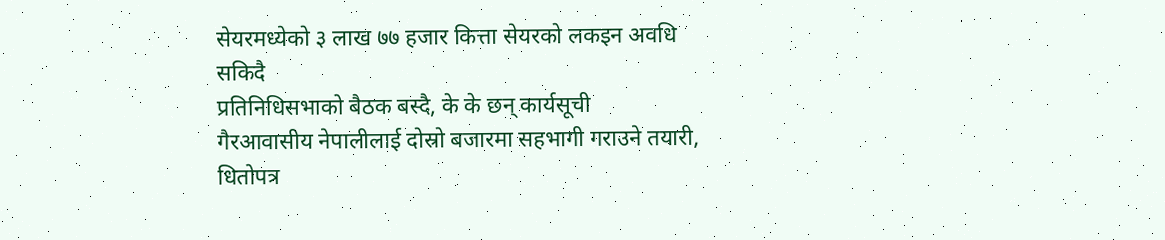सेयरमध्येको ३ लाख ७७ हजार कित्ता सेयरको लकइन अवधि सकिदै
प्रतिनिधिसभाको बैठक बस्दै, के के छन् कार्यसूची
गैरआवासीय नेपालीलाई दोस्रो बजारमा सहभागी गराउने तयारी, धितोपत्र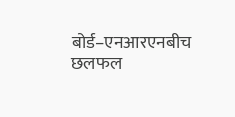बोर्ड–एनआरएनबीच छलफल